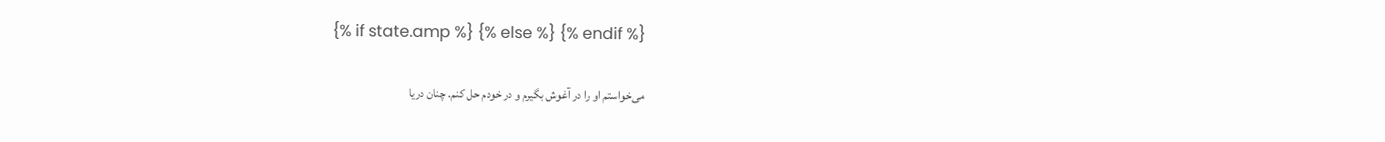{% if state.amp %} {% else %} {% endif %}

می‌خواستم او را در آغوش بگیرم و در خودم حل کنم. چنان دریا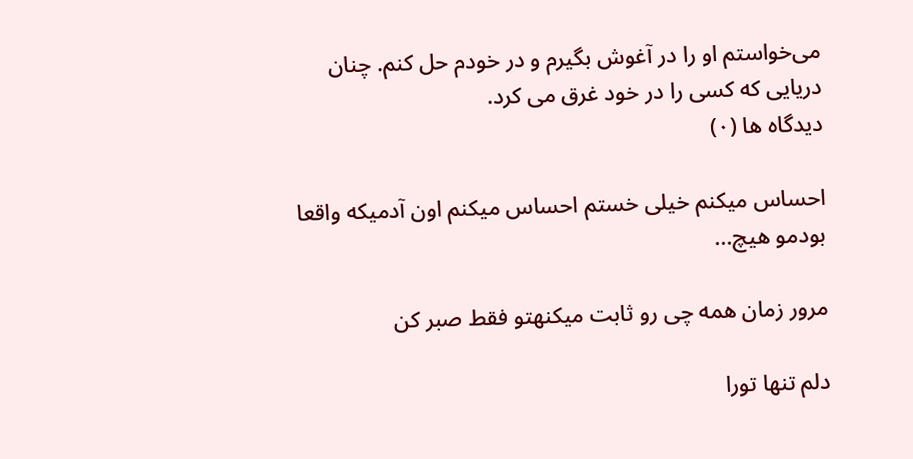می‌خواستم او را در آغوش بگیرم و در خودم حل کنم. چنان دریایی که کسی را در خود غرق می کرد.
دیدگاه ها (۰)

احساس میکنم خیلی خستم احساس میکنم اون آدمیکه واقعا بودمو هیچ...

مرور زمان همه چی رو ثابت میکنهتو فقط صبر کن

دلم تنها تورا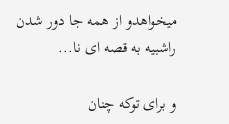میخواهدو از همه جا دور شدن راشبیه به قصه ای نا...

و برای توکه چنان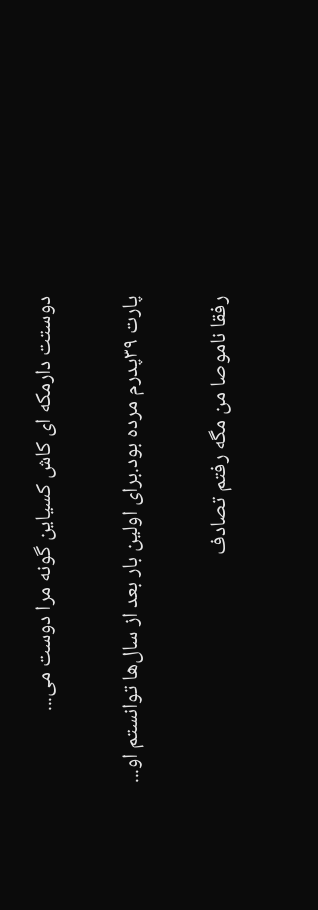دوستت دارمکه ای کاش کسیاین گونه مرا دوست می...

پارت ۳۹پدرم مرده بود.برای اولین بار بعد از سال‌ها توانستم او...

رفقا ناموصا من مگه رفتم تصادف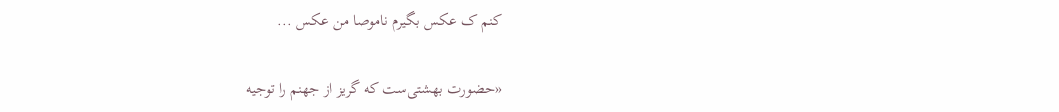کنم ک عکس بگیرم ناموصا من عکس ...

«حضورت بهشتی‌ست که گریز از جهنم را توجیه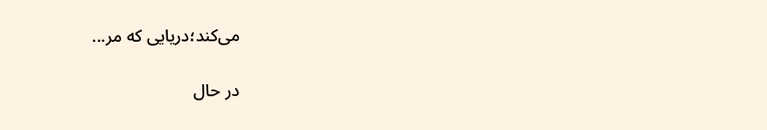می‌کند؛دریایی که مر...

در حال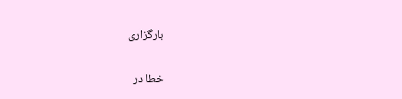بارگزاری

خطا در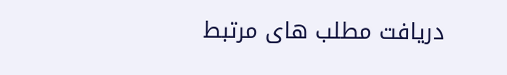دریافت مطلب های مرتبط